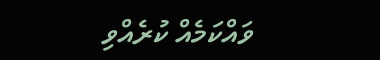ވައްކަމެއް ކުރެއްވި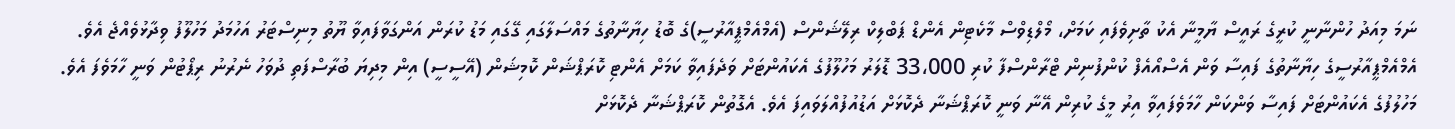ނަމަ މިއަދު ހުންނާނީ ކުރީގެ ރައީސް ޔާމީނާ އެކު ތާށިވެފައި ކަމަށް، މޯލްޑިވްސް މާކެޓިން އެންޑް ޕަބްލިކް ރިލޭޝަންސް (އެމްއެމްޕީއާރުސީ)ގެ ބޮޑު ހިޔާނާތުގެ މައްސަލާގައި ގޭގައި މަޑު ކުރަން އަންގަވާފައިވާ ޔޫތު މިނިސްޓަރު އަހުމަދު މަހުލޫފު ވިދާޅުވެއްޖެ އެވެ.
އެމްއެމްޕީއާރުސީގެ ހިޔާނާތުގެ ފައިސާ ވަން އެސްއޯއެފް ކުންފުނިން ޓްރާންސްފާ ކުރި 33،000 ޑޮލަރު މަހުލޫފުގެ އެކައުންޓަށް ވަދެފައިވާ ކަމަށް އެންޓި ކޮރަޕްޝަން ކޮމިޝަން (އޭސީސީ) އިން މިދިޔަ ބުރާސްފަތި ދުވަހު ނެރުނު ރިޕޯޓުން ވަނީ ހާމަވެފަ އެވެ.
މަހުލުފުގެ އެކައުންޓަށް ފައިސާ ވަންކަން ހާމަވެފައިވާ އިރު މީގެ ކުރިން އޭނާ ވަނީ ކޮރަޕްޝަނާ ދެކޮޅަށް އަޑުއުފުއްލަވައިފަ އެވެ. އެގޮތުން ކޮރަޕްޝަނާ ދެކޮޅަށް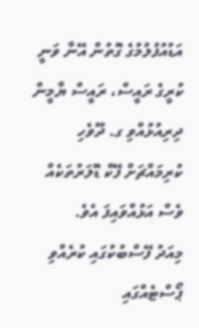އަޑުއުފުލުމުގެ ގޮތުން އޭނާ ވަނީ ކުރީގެ ރައީސް، ރައީސް ޔާމީން ދިރިއުޅުއްވި ގ. ދޫވެހި ކުރިމައްޗަށް ފޭކް ޑޮލަރުތަކެއް ވެސް އަޅުއްވައިފަ އެވެ.
މިއަދު ފޭސްބުކުގައި ކުރެއްވި ޕޯސްޓެއްގައި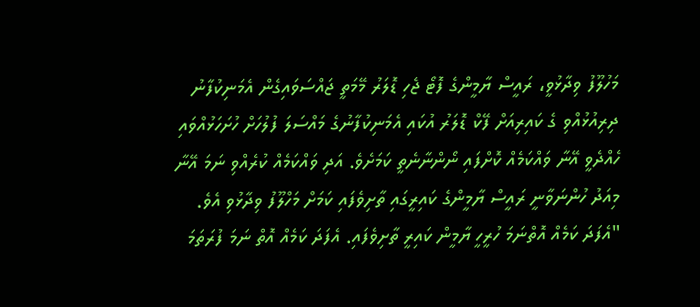މަހުލޫފު ވިދާޅުވީ، ރައީސް ޔާމީންގެ ފޮޓޯ ޖެހި ޑޮލަރު މޭމަތީ ޖައްސަވައިގެން އެމަނިކުފާނު ދިރިއުޅުއްވި ގެ ކައިރިއަށް ފޭކް ޑޮލަރު އުކައި އެމަނިކުފާނުގެ މައްސަލަ ފުލުހަށް ހުށަހަޅުއްވައި ހެއްދެވީ އޭނާ ވައްކަމެއް ކޮށްފައި ނޯންނާނެތީ ކަމަށެވެ. އަދި ވައްކަމެއް ކުރެއްވި ނަމަ އޭނާ މިއަދު ހުންނަވާނީ ރައީސް ޔާމީންގެ ކައިރީގައި ތާށިވެފައި ކަމަށް މަހްލޫފު ވިދާޅުވި އެވެ.
"އެފަދަ ކަމެއް އޮތްނަމަ ހުރީހީ ޔާމީން ކައިރީ ތާށިވެފައި. އެފަދަ ކަމެއް އޮތް ނަމަ ފުރަތަމަ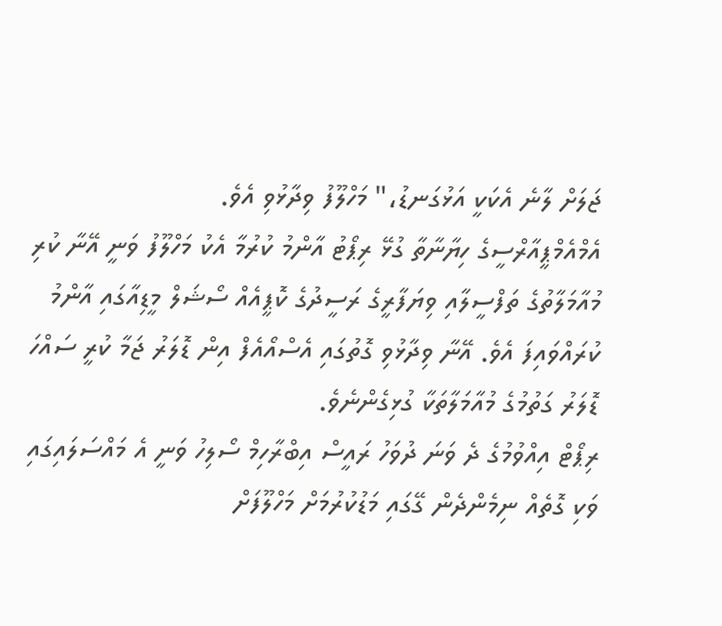ޖަލަށް ލާނެ އެކަކީ އަޅުގަނޑު،" މަހްލޫފު ވިދާޅުވި އެވެ.
އެމްއެމްޕީއާރްސީގެ ހިޔާނާތާ ގުޅޭ ރިޕޯޓު އާންމު ކުރުމާ އެކު މަހްލޫފު ވަނީ އޭނާ ކުރި މުއާމަލާތުގެ ތަފްސީލާއި ވިޔަފާރީގެ ރަސީދުގެ ކޮޕީއެއް ސޯޝަލް މީޑިއާގައި އާންމު ކުރައްވައިފަ އެވެ. އޭނާ ވިދާޅުވި ގޮތުގައި އެސްއޯއެފް އިން ޑޮލަރު ޖަމާ ކުރީ ސައްހަ ޑޮލަރު ގަތުމުގެ މުއާމަލާތަކާ ގުޅިގެންނެވެ.
ރިޕޯޓް އިއްވުމުގެ ދެ ވަނަ ދުވަހު ރައީސް އިބްރާހިމް ސޯލިހު ވަނީ އެ މައްސަލައިގައި ވަކި ގޮތެއް ނިމެންދެން ގޭގައި މަޑުކުރުމަށް މަހްލޫފަށް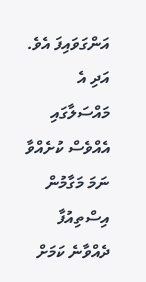އަންގަވައިފަ އެވެ. އަދި އެ މައްސަލާގައި އެއްވެސް ކުށެއްވާ ނަމަ މަގާމުން އިސްތިއުފާ ދެއްވާނެ ކަމަށް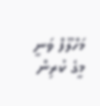މަހްލޫފް ވަނީ މީގެ ކުރިން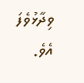ވިދާޅުވެފަ އެވެ.